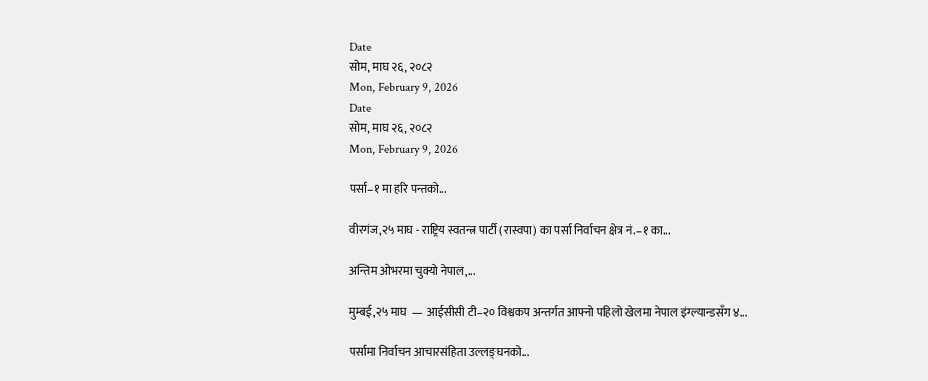Date
सोम, माघ २६, २०८२
Mon, February 9, 2026
Date
सोम, माघ २६, २०८२
Mon, February 9, 2026

पर्सा–१ मा हरि पन्तको...

वीरगंज,२५ माघ - राष्ट्रिय स्वतन्त्र पार्टी (रास्वपा) का पर्सा निर्वाचन क्षेत्र नं.–१ का...

अन्तिम ओभरमा चुक्यो नेपाल,...

मुम्बई,२५ माघ  — आईसीसी टी–२० विश्वकप अन्तर्गत आफ्नो पहिलो खेलमा नेपाल इंग्ल्यान्डसँग ४...

पर्सामा निर्वाचन आचारसंहिता उल्लङ्घनको...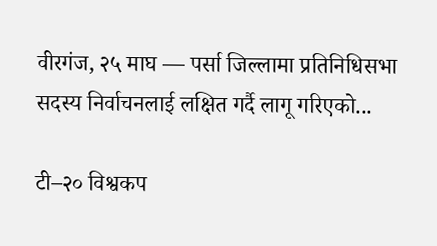वीरगंज, २५ माघ — पर्सा जिल्लामा प्रतिनिधिसभा सदस्य निर्वाचनलाई लक्षित गर्दै लागू गरिएको...

टी–२० विश्वकप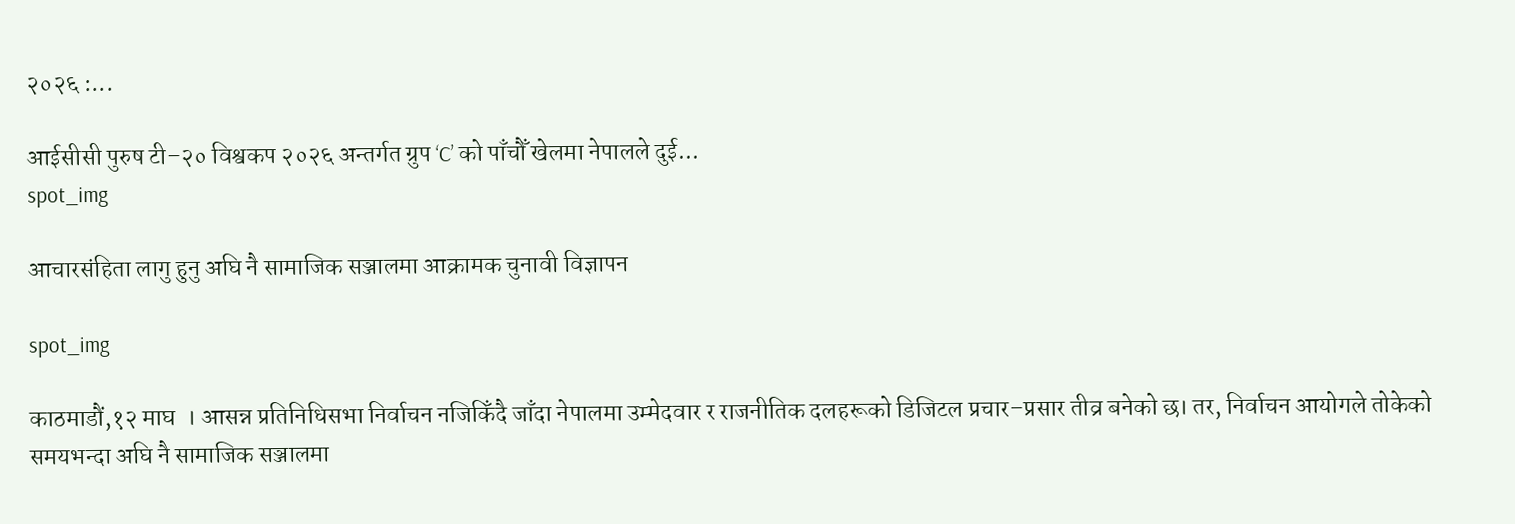२०२६ :...

आईसीसी पुरुष टी–२० विश्वकप २०२६ अन्तर्गत ग्रुप ‘C’ को पाँचौँ खेलमा नेपालले दुई...
spot_img

आचारसंहिता लागु हुनु अघि नै सामाजिक सञ्जालमा आक्रामक चुनावी विज्ञापन

spot_img

काठमाडौं,१२ माघ  । आसन्न प्रतिनिधिसभा निर्वाचन नजिकिँदै जाँदा नेपालमा उम्मेदवार र राजनीतिक दलहरूको डिजिटल प्रचार–प्रसार तीव्र बनेको छ। तर, निर्वाचन आयोगले तोकेको समयभन्दा अघि नै सामाजिक सञ्जालमा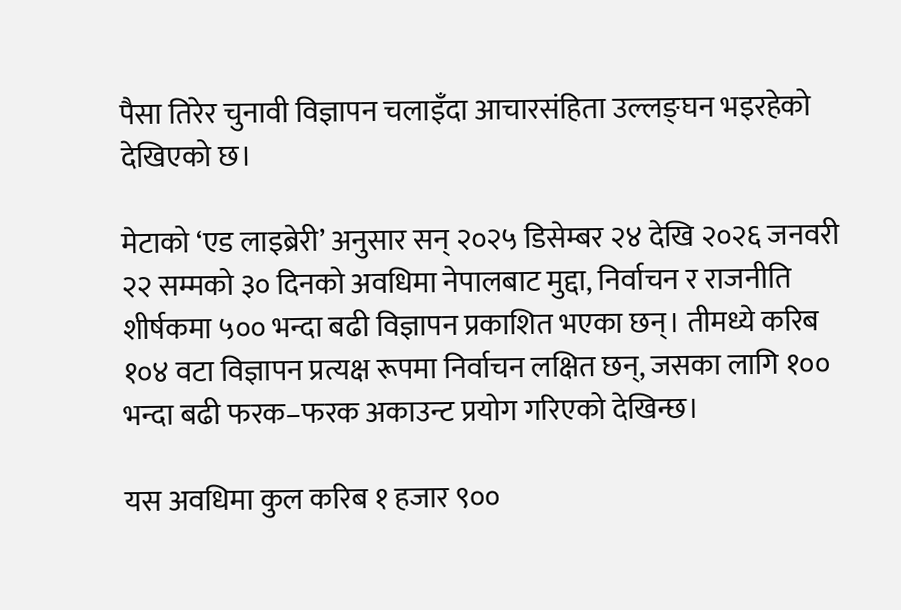पैसा तिरेर चुनावी विज्ञापन चलाइँदा आचारसंहिता उल्लङ्घन भइरहेको देखिएको छ।

मेटाको ‘एड लाइब्रेरी’ अनुसार सन् २०२५ डिसेम्बर २४ देखि २०२६ जनवरी २२ सम्मको ३० दिनको अवधिमा नेपालबाट मुद्दा, निर्वाचन र राजनीति शीर्षकमा ५०० भन्दा बढी विज्ञापन प्रकाशित भएका छन्। तीमध्ये करिब १०४ वटा विज्ञापन प्रत्यक्ष रूपमा निर्वाचन लक्षित छन्, जसका लागि १०० भन्दा बढी फरक–फरक अकाउन्ट प्रयोग गरिएको देखिन्छ।

यस अवधिमा कुल करिब १ हजार ९००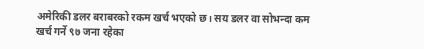अमेरिकी डलर बराबरको रकम खर्च भएको छ। सय डलर वा सोभन्दा कम खर्च गर्ने ९७ जना रहेका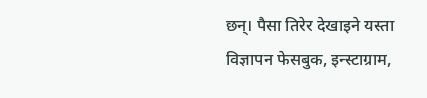छन्। पैसा तिरेर देखाइने यस्ता विज्ञापन फेसबुक, इन्स्टाग्राम,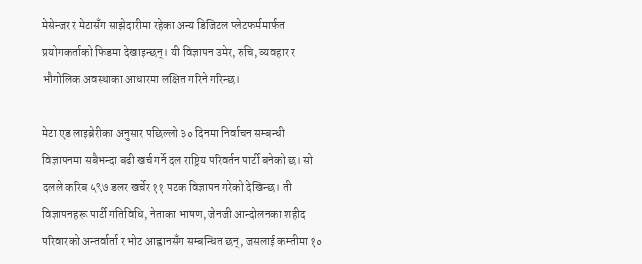मेसेन्जर र मेटासँग साझेदारीमा रहेका अन्य डिजिटल प्लेटफर्ममार्फत प्रयोगकर्ताको फिडमा देखाइन्छन्। यी विज्ञापन उमेर, रुचि, व्यवहार र भौगोलिक अवस्थाका आधारमा लक्षित गरिने गरिन्छ।

मेटा एड लाइब्रेरीका अनुसार पछिल्लो ३० दिनमा निर्वाचन सम्बन्धी विज्ञापनमा सबैभन्दा बढी खर्च गर्ने दल राष्ट्रिय परिवर्तन पार्टी बनेको छ। सो दलले करिब ५९७ डलर खर्चेर ११ पटक विज्ञापन गरेको देखिन्छ। ती विज्ञापनहरू पार्टी गतिविधि, नेताका भाषण, जेनजी आन्दोलनका शहीद परिवारको अन्तर्वार्ता र भोट आह्वानसँग सम्बन्धित छन्, जसलाई कम्तीमा १०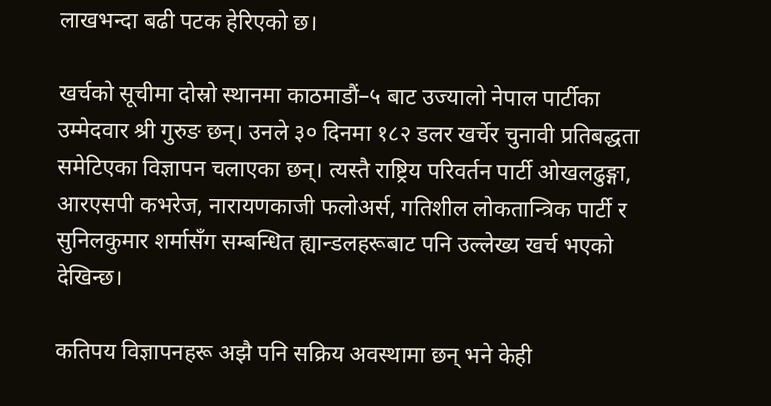लाखभन्दा बढी पटक हेरिएको छ।

खर्चको सूचीमा दोस्रो स्थानमा काठमाडौं–५ बाट उज्यालो नेपाल पार्टीका उम्मेदवार श्री गुरुङ छन्। उनले ३० दिनमा १८२ डलर खर्चेर चुनावी प्रतिबद्धता समेटिएका विज्ञापन चलाएका छन्। त्यस्तै राष्ट्रिय परिवर्तन पार्टी ओखलढुङ्गा, आरएसपी कभरेज, नारायणकाजी फलोअर्स, गतिशील लोकतान्त्रिक पार्टी र सुनिलकुमार शर्मासँग सम्बन्धित ह्यान्डलहरूबाट पनि उल्लेख्य खर्च भएको देखिन्छ।

कतिपय विज्ञापनहरू अझै पनि सक्रिय अवस्थामा छन् भने केही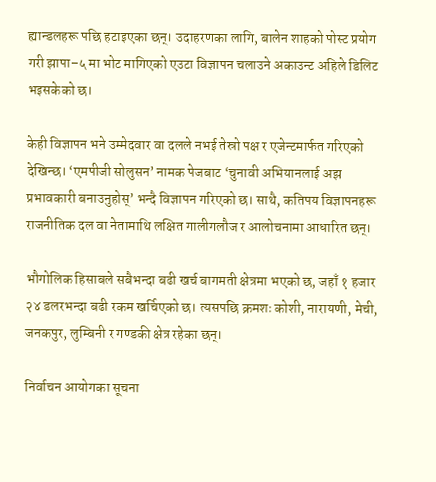ह्यान्डलहरू पछि हटाइएका छन्। उदाहरणका लागि, बालेन शाहको पोस्ट प्रयोग गरी झापा–५ मा भोट मागिएको एउटा विज्ञापन चलाउने अकाउन्ट अहिले डिलिट भइसकेको छ।

केही विज्ञापन भने उम्मेदवार वा दलले नभई तेस्रो पक्ष र एजेन्टमार्फत गरिएको देखिन्छ। ‘एमपीजी सोलुसन’ नामक पेजबाट ‘चुनावी अभियानलाई अझ प्रभावकारी बनाउनुहोस्’ भन्दै विज्ञापन गरिएको छ। साथै, कतिपय विज्ञापनहरू राजनीतिक दल वा नेतामाथि लक्षित गालीगलौज र आलोचनामा आधारित छन्।

भौगोलिक हिसाबले सबैभन्दा बढी खर्च बागमती क्षेत्रमा भएको छ, जहाँ १ हजार २४ डलरभन्दा बढी रकम खर्चिएको छ। त्यसपछि क्रमशः कोशी, नारायणी, मेची, जनकपुर, लुम्बिनी र गण्डकी क्षेत्र रहेका छन्।

निर्वाचन आयोगका सूचना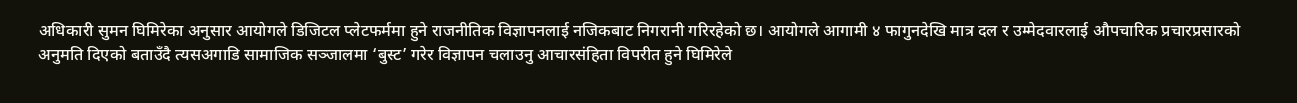अधिकारी सुमन घिमिरेका अनुसार आयोगले डिजिटल प्लेटफर्ममा हुने राजनीतिक विज्ञापनलाई नजिकबाट निगरानी गरिरहेको छ। आयोगले आगामी ४ फागुनदेखि मात्र दल र उम्मेदवारलाई औपचारिक प्रचारप्रसारको अनुमति दिएको बताउँदै त्यसअगाडि सामाजिक सञ्जालमा ‘बुस्ट’ गरेर विज्ञापन चलाउनु आचारसंहिता विपरीत हुने घिमिरेले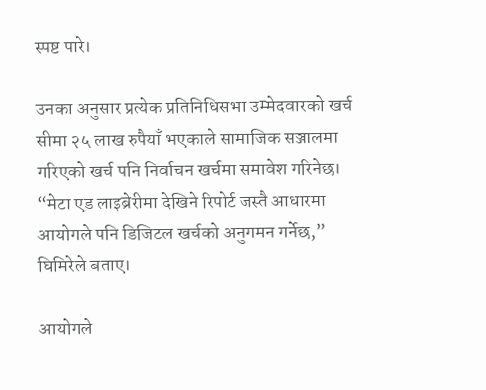स्पष्ट पारे।

उनका अनुसार प्रत्येक प्रतिनिधिसभा उम्मेदवारको खर्च सीमा २५ लाख रुपैयाँ भएकाले सामाजिक सञ्जालमा गरिएको खर्च पनि निर्वाचन खर्चमा समावेश गरिनेछ। “मेटा एड लाइब्रेरीमा देखिने रिपोर्ट जस्तै आधारमा आयोगले पनि डिजिटल खर्चको अनुगमन गर्नेछ,” घिमिरेले बताए।

आयोगले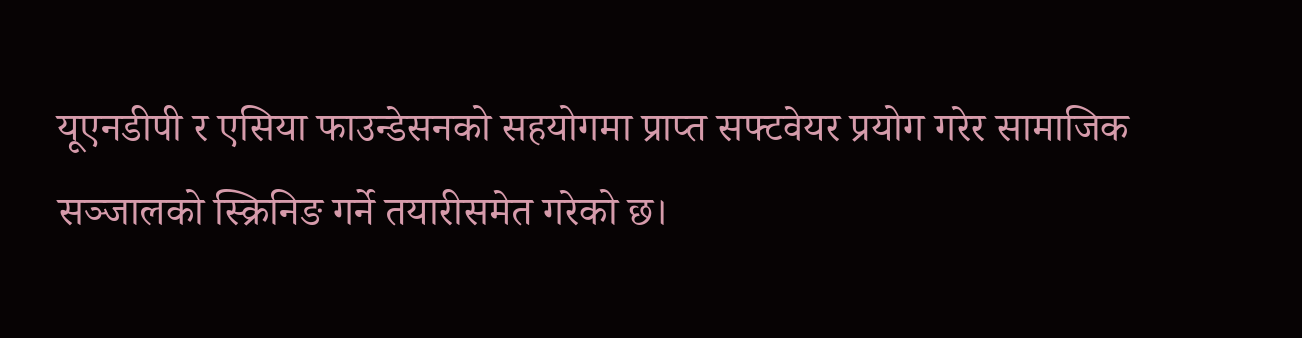यूएनडीपी र एसिया फाउन्डेसनको सहयोगमा प्राप्त सफ्टवेयर प्रयोग गरेर सामाजिक सञ्जालको स्क्रिनिङ गर्ने तयारीसमेत गरेको छ।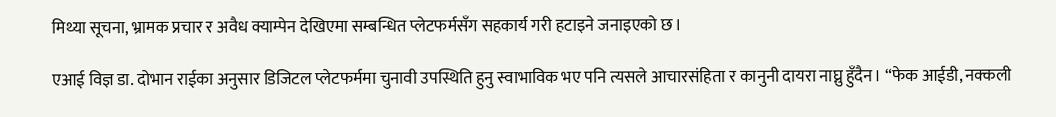मिथ्या सूचना, भ्रामक प्रचार र अवैध क्याम्पेन देखिएमा सम्बन्धित प्लेटफर्मसँग सहकार्य गरी हटाइने जनाइएको छ।

एआई विज्ञ डा. दोभान राईका अनुसार डिजिटल प्लेटफर्ममा चुनावी उपस्थिति हुनु स्वाभाविक भए पनि त्यसले आचारसंहिता र कानुनी दायरा नाघ्नु हुँदैन। “फेक आईडी, नक्कली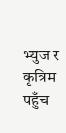भ्युज र कृत्रिम पहुँच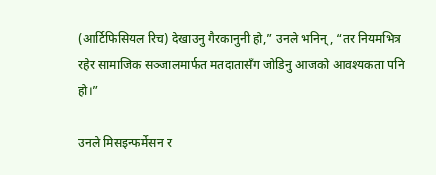(आर्टिफिसियल रिच) देखाउनु गैरकानुनी हो,” उनले भनिन्, “तर नियमभित्र रहेर सामाजिक सञ्जालमार्फत मतदातासँग जोडिनु आजको आवश्यकता पनि हो।”

उनले मिसइन्फर्मेसन र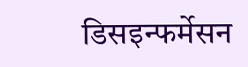डिसइन्फर्मेसन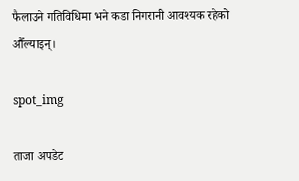फैलाउने गतिविधिमा भने कडा निगरानी आवश्यक रहेको औँल्याइन्।

spot_img

ताजा अपडेट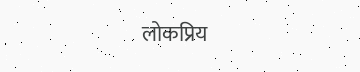लोकप्रिय